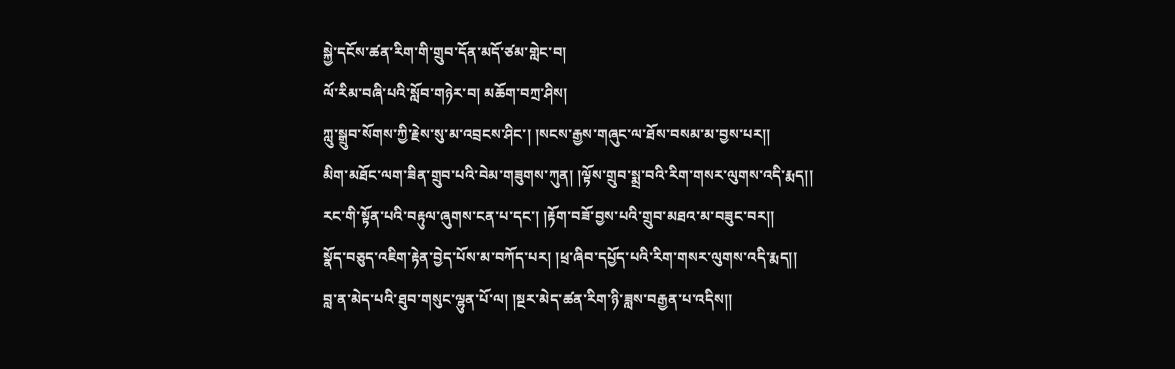སྐྱེ་དངོས་ཚན་རིག་གི་གྲུབ་དོན་མདོ་ཙམ་གླེང་བ།
ལོ་རིམ་བཞི་པའི་སློབ་གཉེར་བ། མཆོག་བཀྲ་ཤིས།
ཀླུ་སྒྲུབ་སོགས་ཀྱི་རྗེས་སུ་མ་འབྲངས་ཤིང་། །སངས་རྒྱས་གཞུང་ལ་ཐོས་བསམ་མ་བྱས་པར།།
མིག་མཐོང་ལག་ཟིན་གྲུབ་པའི་བེམ་གཟུགས་ཀུན། །ལྟོས་གྲུབ་སྨྲ་བའི་རིག་གསར་ལུགས་འདི་རྨད།།
རང་གི་སྟོན་པའི་བརྟུལ་ཞུགས་ངན་པ་དང་། །རྟོག་བཟོ་བྱས་པའི་གྲུབ་མཐའ་མ་བཟུང་བར།།
སྣོད་བཅུད་འཇིག་རྟེན་བྱེད་པོས་མ་བཀོད་པར། །ཕྲ་ཞིབ་དཔྱོད་པའི་རིག་གསར་ལུགས་འདི་རྨད།།
བླ་ན་མེད་པའི་ཐུབ་གསུང་ལྷུན་པོ་ལ། །སྔར་མེད་ཚན་རིག་ཉི་ཟླས་བརྒྱན་པ་འདིས།།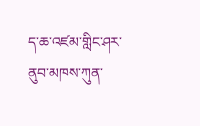ད་ཆ་འཛམ་གླིང་ཤར་ནུབ་མཁས་ཀུན་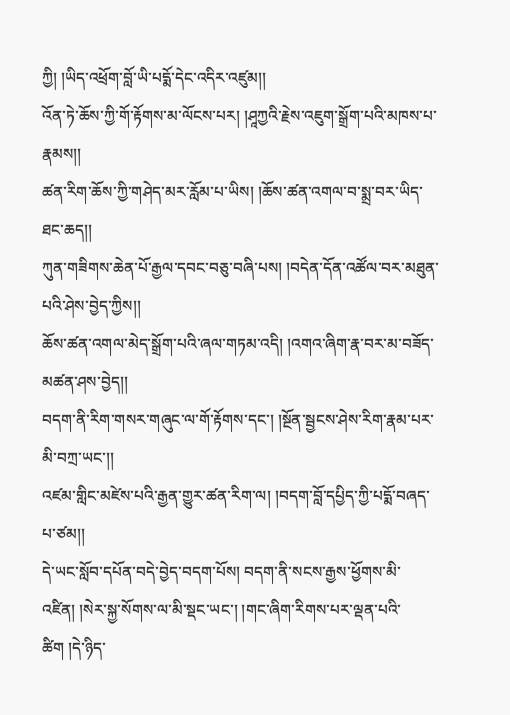ཀྱི། །ཡིད་འཕྲོག་བློ་ཡི་པདྨོ་དེང་འདིར་འཛུམ།།
འོན་ཏེ་ཆོས་ཀྱི་གོ་རྟོགས་མ་ལོངས་པར། །ཤཱཀྱའི་རྗེས་འཇུག་སྒྲོག་པའི་མཁས་པ་རྣམས།།
ཚན་རིག་ཆོས་ཀྱི་གཤེད་མར་རློམ་པ་ཡིས། །ཆོས་ཚན་འགལ་བ་སྨྲ་བར་ཡིད་ཐང་ཆད།།
ཀུན་གཟིགས་ཆེན་པོ་རྒྱལ་དབང་བཅུ་བཞི་པས། །བདེན་དོན་འཚོལ་བར་མཐུན་པའི་ཤེས་བྱེད་ཀྱིས།།
ཆོས་ཚན་འགལ་མེད་སྒྲོག་པའི་ཞལ་གཏམ་འདི། །འགའ་ཞིག་རྣ་བར་མ་བཟོད་མཚན་ཤས་བྱེད།།
བདག་ནི་རིག་གསར་གཞུང་ལ་གོ་རྟོགས་དང་། །སྔོན་སྦྱངས་ཤེས་རིག་རྣམ་པར་མི་བཀྲ་ཡང་།།
འཛམ་གླིང་མཛེས་པའི་རྒྱན་གྱུར་ཚན་རིག་ལ། །བདག་བློ་དཔྱིད་ཀྱི་པདྨོ་བཞད་པ་ཙམ།།
དེ་ཡང་སློབ་དཔོན་བདེ་བྱེད་བདག་པོས། བདག་ནི་སངས་རྒྱས་ཕྱོགས་མི་འཛིན། །སེར་སྐྱ་སོགས་ལ་མི་སྡང་ཡང་། །གང་ཞིག་རིགས་པར་ལྡན་པའི་ཚིག །དེ་ཉིད་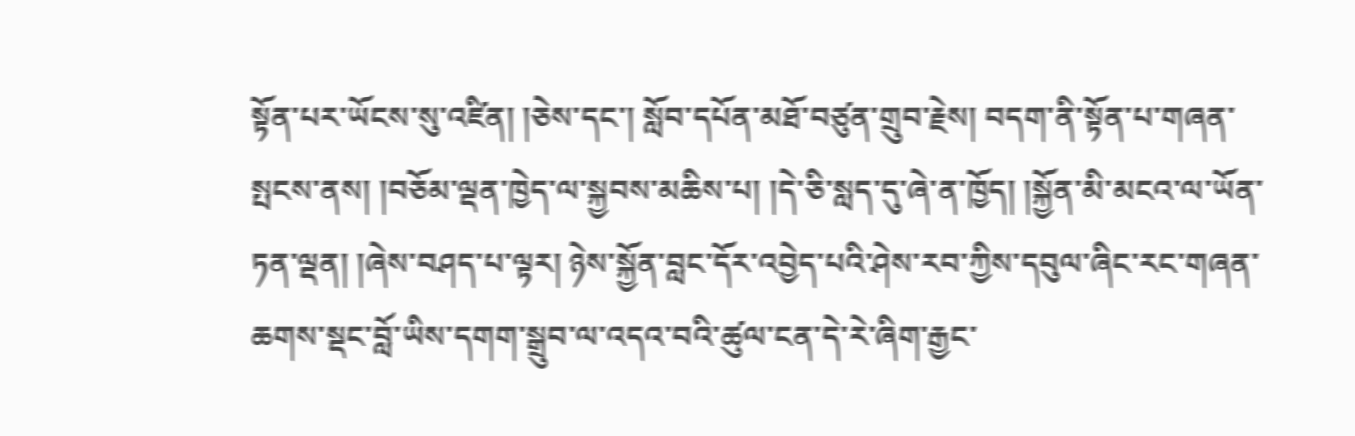སྟོན་པར་ཡོངས་སུ་འཛིན། །ཅེས་དང་། སློབ་དཔོན་མཐོ་བཙུན་གྲུབ་རྗེས། བདག་ནི་སྟོན་པ་གཞན་སྤངས་ནས། །བཅོམ་ལྡན་ཁྱེད་ལ་སྐྱབས་མཆིས་པ། །དེ་ཅི་སླད་དུ་ཞེ་ན་ཁྱོད། །སྐྱོན་མི་མངའ་ལ་ཡོན་ཏན་ལྡན། །ཞེས་བཤད་པ་ལྟར། ཉེས་སྐྱོན་བླང་དོར་འབྱེད་པའི་ཤེས་རབ་ཀྱིས་དབུལ་ཞིང་རང་གཞན་ཆགས་སྡང་བློ་ཡིས་དགག་སྒྲུབ་ལ་འདའ་བའི་ཚུལ་ངན་དེ་རེ་ཞིག་རྒྱང་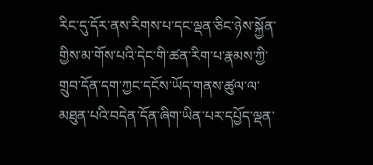རིང་དུ་དོར་ནས་རིགས་པ་དང་ལྡན་ཅིང་ཉེས་སྐྱོན་གྱིས་མ་གོས་པའི་དེང་གི་ཚན་རིག་པ་རྣམས་ཀྱི་གྲུབ་དོན་དག་ཀྱང་དངོས་ཡོད་གནས་ཚུལ་ལ་མཐུན་པའི་བདེན་དོན་ཞིག་ཡིན་པར་དཔྱོད་ལྡན་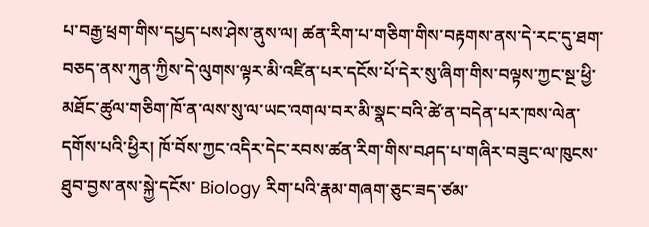པ་བརྒྱ་ཕྲག་གིས་དཔྱད་པས་ཤེས་ནུས་ལ། ཚན་རིག་པ་གཅིག་གིས་བརྟགས་ནས་དེ་རང་དུ་ཐག་བཅད་ནས་ཀུན་ཀྱིས་དེ་ལུགས་ལྟར་མི་འཛིན་པར་དངོས་པོ་དེར་སུ་ཞིག་གིས་བལྟས་ཀྱང་སྔ་ཕྱི་མཐོང་ཚུལ་གཅིག་ཁོ་ན་ལས་སུ་ལ་ཡང་འགལ་བར་མི་སྣང་བའི་ཚེ་ན་བདེན་པར་ཁས་ལེན་དགོས་པའི་ཕྱིར། ཁོ་བོས་ཀྱང་འདིར་དེང་རབས་ཚན་རིག་གིས་བཤད་པ་གཞིར་བཟུང་ལ་ཁུངས་ཐུབ་བྱས་ནས་སྐྱེ་དངོས་ Biology རིག་པའི་རྣམ་གཞག་ཅུང་ཟད་ཙམ་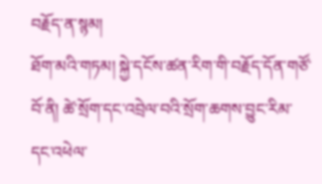བརྗོད་ན་སྙམ།
ཐོག་མའི་གཏམ། སྐྱེ་དངོས་ཚན་རིག་གི་བརྗོད་དོན་གཙོ་བོ་ནི། ཚེ་སྲོག་དང་འབྲེལ་བའི་སྲོག་ཆགས་བྱུང་རིམ་དང་འཕེལ་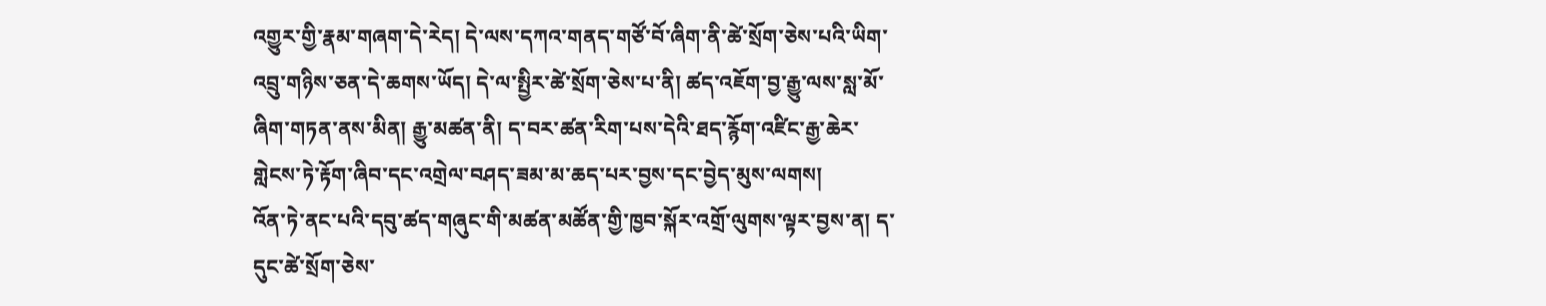འགྱུར་གྱི་རྣམ་གཞག་དེ་རེད། དེ་ལས་དཀའ་གནད་གཙོ་བོ་ཞིག་ནི་ཚེ་སྲོག་ཅེས་པའི་ཡིག་འབྲུ་གཉིས་ཅན་དེ་ཆགས་ཡོད། དེ་ལ་སྤྱིར་ཚེ་སྲོག་ཅེས་པ་ནི། ཚད་འཇོག་བྱ་རྒྱུ་ལས་སླ་མོ་ཞིག་གཏན་ནས་མིན། རྒྱུ་མཚན་ནི། ད་བར་ཚན་རིག་པས་དེའི་ཐད་རྙོག་འཛིང་རྒྱ་ཆེར་གླེངས་ཏེ་རྟོག་ཞིབ་དང་འགྲེལ་བཤད་ཟམ་མ་ཆད་པར་བྱས་དང་བྱེད་མུས་ལགས།
འོན་ཏེ་ནང་པའི་དབུ་ཚད་གཞུང་གི་མཚན་མཚོན་གྱི་ཁྱབ་སྐོར་འགྲོ་ལུགས་ལྟར་བྱས་ན། ད་དུང་ཚེ་སྲོག་ཅེས་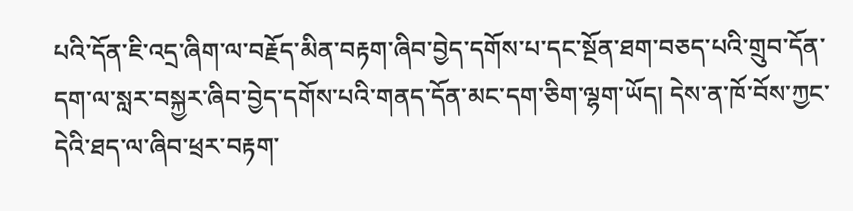པའི་དོན་ཇི་འདྲ་ཞིག་ལ་བརྗོད་མིན་བརྟག་ཞིབ་བྱེད་དགོས་པ་དང་སྔོན་ཐག་བཅད་པའི་གྲུབ་དོན་དག་ལ་སླར་བསྐྱར་ཞིབ་བྱེད་དགོས་པའི་གནད་དོན་མང་དག་ཅིག་ལྷག་ཡོད། དེས་ན་ཁོ་བོས་ཀྱང་དེའི་ཐད་ལ་ཞིབ་ཕྲར་བརྟག་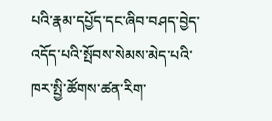པའི་རྣམ་དཔྱོད་དང་ཞིབ་བཤད་བྱེད་འདོད་པའི་སྤོབས་སེམས་མེད་པའི་ཁར་སྤྱི་ཚོགས་ཚན་རིག་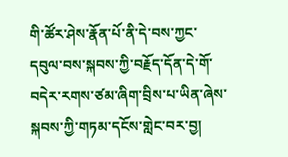གི་ཚོར་ཤེས་རྣོན་པོ་ནི་དེ་བས་ཀྱང་དབུལ་བས་སྐབས་ཀྱི་བརྗོད་དོན་དེ་གོ་བདེར་རགས་ཙམ་ཞིག་བྲིས་པ་ཡིན་ཞེས་སྐབས་ཀྱི་གཏམ་དངོས་གླེང་བར་བྱ།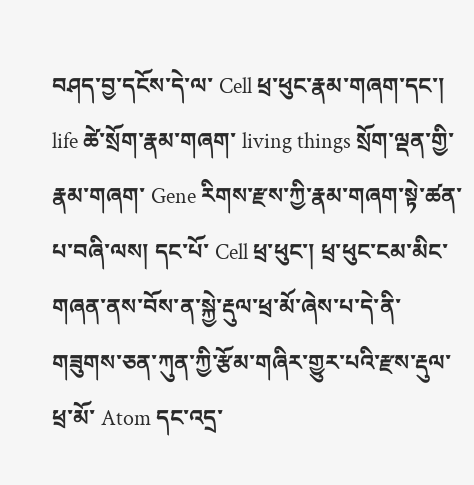བཤད་བྱ་དངོས་དེ་ལ་ Cell ཕྲ་ཕུང་རྣམ་གཞག་དང་། life ཚེ་སྲོག་རྣམ་གཞག་ living things སྲོག་ལྡན་གྱི་རྣམ་གཞག་ Gene རིགས་རྫས་ཀྱི་རྣམ་གཞག་སྟེ་ཚན་པ་བཞི་ལས། དང་པོ་ Cell ཕྲ་ཕུང་། ཕྲ་ཕུང་ངམ་མིང་གཞན་ནས་བོས་ན་སྐྱེ་རྡུལ་ཕྲ་མོ་ཞེས་པ་དེ་ནི་གཟུགས་ཅན་ཀུན་ཀྱི་རྩོམ་གཞིར་གྱུར་པའི་རྫས་རྡུལ་ཕྲ་མོ་ Atom དང་འདྲ་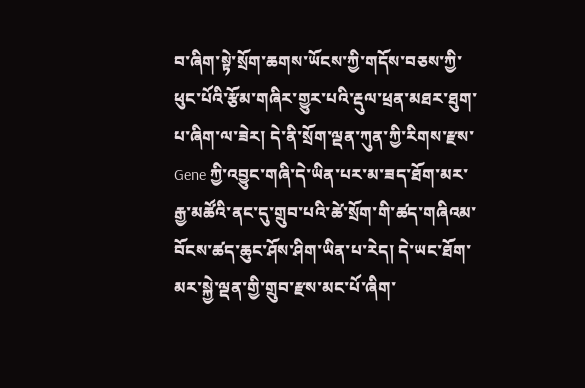བ་ཞིག་སྟེ་སྲོག་ཆགས་ཡོངས་ཀྱི་གདོས་བཅས་ཀྱི་ཕུང་པོའི་རྩོམ་གཞིར་གྱུར་པའི་རྡུལ་ཕྲན་མཐར་ཐུག་པ་ཞིག་ལ་ཟེར། དེ་ནི་སྲོག་ལྡན་ཀུན་ཀྱི་རིགས་རྫས་ Gene ཀྱི་འབྱུང་གཞི་དེ་ཡིན་པར་མ་ཟད་ཐོག་མར་རྒྱ་མཚོའི་ནང་དུ་གྲུབ་པའི་ཚེ་སྲོག་གི་ཚད་གཞིའམ་བོངས་ཚད་ཆུང་ཤོས་ཤིག་ཡིན་པ་རེད། དེ་ཡང་ཐོག་མར་སྐྱེ་ལྡན་གྱི་གྲུབ་རྫས་མང་པོ་ཞིག་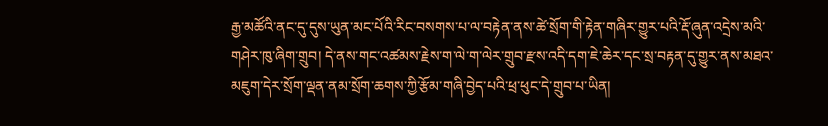རྒྱ་མཚོའི་ནང་དུ་དུས་ཡུན་མང་པོའི་རིང་བསགས་པ་ལ་བརྟེན་ནས་ཚེ་སྲོག་གི་རྟེན་གཞིར་གྱུར་པའི་རྡོ་ཞུན་འདྲེས་མའི་གཤེར་ཁུ་ཞིག་གྲུབ། དེ་ནས་གང་འཚམས་རྗེས་ག་ལེ་ག་ལེར་གྲུབ་རྫས་འདི་དག་ཇེ་ཆེར་དང་སྲ་བརྟན་དུ་གྱུར་ནས་མཐའ་མཇུག་དེར་སྲོག་ལྡན་ནམ་སྲོག་ཆགས་ཀྱི་རྩོམ་གཞི་བྱེད་པའི་ཕྲ་ཕུང་དེ་གྲུབ་པ་ཡིན།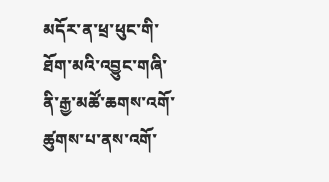མདོར་ན་ཕྲ་ཕུང་གི་ཐོག་མའི་འབྱུང་གཞི་ནི་རྒྱ་མཚོ་ཆགས་འགོ་ཚུགས་པ་ནས་འགོ་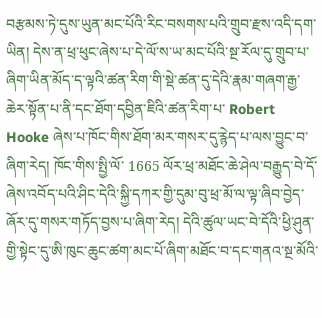བརྩམས་ཏེ་དུས་ཡུན་མང་པོའི་རིང་བསགས་པའི་གྲུབ་རྫས་འདི་དག་ཡིན། དེས་ན་ཕྲ་ཕུང་ཞེས་པ་དེ་ལོ་ས་ཡ་མང་པོའི་སྔ་རོལ་དུ་གྲུབ་པ་ཞིག་ཡིན་མོད་ད་ལྟའི་ཚན་རིག་གི་སྡེ་ཚན་དུ་དེའི་རྣམ་གཞག་རྒྱ་ཆེར་སྟོན་པ་ནི་དང་ཐོག་དབྱིན་ཇིའི་ཚན་རིག་པ་ Robert Hooke ཞེས་པ་ཁོང་གིས་ཐོག་མར་གསར་དུ་རྙེད་པ་ལས་བྱུང་བ་ཞིག་རེད། ཁོང་གིས་སྤྱི་ལོ་ 1665 ལོར་ཕྲ་མཐོང་ཆེ་ཤེལ་བརྒྱུད་བེ་དོ་ཞེས་འབོད་པའི་ཤིང་དེའི་སྐྱི་དཀར་གྱི་དུམ་བུ་ཕྲ་མོ་ལ་ལྟ་ཞིབ་བྱེད་ཞོར་དུ་གསར་གཏོད་བྱས་པ་ཞིག་རེད། དེའི་ཚུལ་ཡང་བེ་དོའི་ཕྱི་ཤུན་གྱི་སྟེང་དུ་ཨི་ཁུང་ཆུང་ཚག་མང་པོ་ཞིག་མཐོང་བ་དང་གནའ་སྔ་མོའི་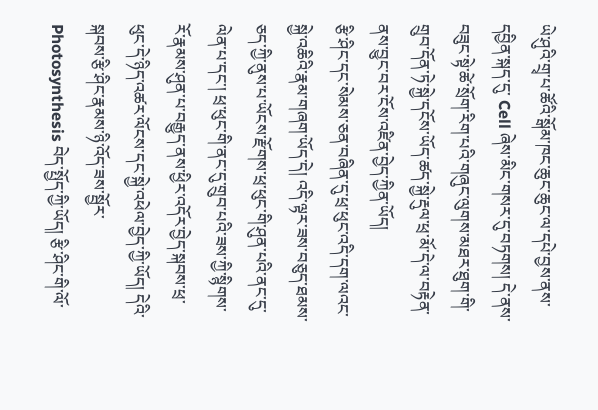ཡེ་ཤུའི་གྲྭ་པ་ཚོའི་སྒོམ་ཁང་ཆུང་ཆུང་ལ་དཔེ་བྱས་ནས་དབྱིན་སྐད་དུ་ Cell ཞེས་མིང་གསར་དུ་བཏགས། དེ་ནས་བཟུང་སྟེ་ཚེ་སྲོག་རིག་པའི་གཞུང་ལུགས་མཐར་ཐུག་གི་གྲུབ་དོན་ཏེ་སྐྱེ་དངོས་ཡོད་ཚད་སྐྱེ་རྡུལ་ཕྲ་མོ་དེ་ལ་བརྟེན་ནས་བྱུང་བར་ངོས་འཛིན་བྱེད་ཀྱིན་ཡོད།
རྩི་ཤིང་དང་སེམས་ཅན་བཞིན་དུ་ཕྲ་ཕུང་འདི་དག་ལའང་སྐྱེ་འཆིའི་རྣམ་གཞག་ཡོད་དེ། འདི་ལྟར་ཟས་བཅུད་ཐམས་ཅད་ཀྱི་ནུས་པ་ཡོངས་རྫོགས་ཕྲ་ཕུང་གི་ཤུན་པའི་ནང་དུ་ལེན་པ་དང་། ཕྲ་ཕུང་གི་ནང་དུ་གྲུབ་པའི་ཟས་ཀྱི་སྙིགས་རོ་རྣམས་ཤུན་པ་བརྒྱུད་ནས་ཕྱིར་འདོར་བྱེད་སྐབས་ཕྲ་ཕུང་དེ་ཉིད་འཚར་ལོངས་དང་སྐྱེ་འཕེལ་བྱེད་ཀྱི་ཡོད། དེའི་སྐབས་རྩི་ཤིང་རྣམས་ཉི་འོད་ཟས་སྦྱོར་ Photosynthesis བེད་སྤྱོད་ཀྱི་ཡོད། རྩི་ཤིང་གི་ལོ་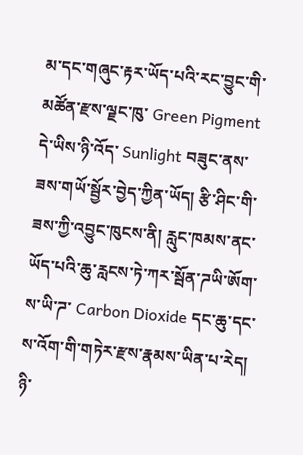མ་དང་གཞུང་རྟར་ཡོད་པའི་རང་བྱུང་གི་མཚོན་རྫས་ལྗང་ཁུ་ Green Pigment དེ་ཡིས་ཉི་འོད་ Sunlight བཟུང་ནས་ཟས་གཡོ་སྦྱོར་བྱེད་ཀྱིན་ཡོད། རྩི་ཤིང་གི་ཟས་ཀྱི་འབྱུང་ཁུངས་ནི། རླུང་ཁམས་ནང་ཡོད་པའི་ཆུ་རླངས་ཏེ་ཀར་སྦོན་ཌཡི་ཨོག་ས་ཡི་ཌ་ Carbon Dioxide དང་ཆུ་དང་ས་འོག་གི་གཏེར་རྫས་རྣམས་ཡིན་པ་རེད། ཉི་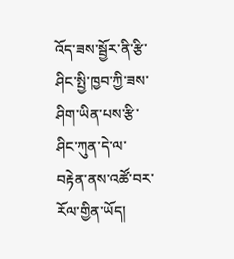འོད་ཟས་སྦྱོར་ནི་རྩི་ཤིང་སྤྱི་ཁྱབ་ཀྱི་ཟས་ཤིག་ཡིན་པས་རྩི་ཤིང་ཀུན་དེ་ལ་བརྟེན་ནས་འཚོ་བར་རོལ་གྱིན་ཡོད།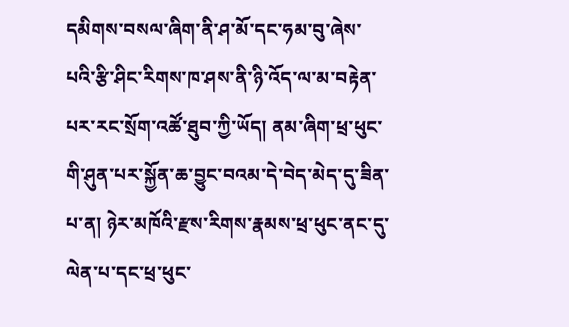དམིགས་བསལ་ཞིག་ནི་ཤ་མོ་དང་ཧམ་བུ་ཞེས་པའི་རྩི་ཤིང་རིགས་ཁ་ཤས་ནི་ཉི་འོད་ལ་མ་བརྟེན་པར་རང་སྲོག་འཚོ་ཐུབ་ཀྱི་ཡོད། ནམ་ཞིག་ཕྲ་ཕུང་གི་ཤུན་པར་སྐྱོན་ཆ་བྱུང་བའམ་དེ་བེད་མེད་དུ་ཟིན་པ་ན། ཉེར་མཁོའི་རྫས་རིགས་རྣམས་ཕྲ་ཕུང་ནང་དུ་ལེན་པ་དང་ཕྲ་ཕུང་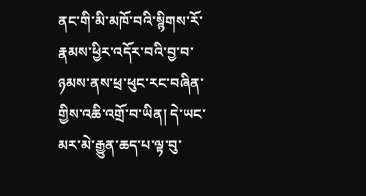ནང་གི་མི་མཁོ་བའི་སྙིགས་རོ་རྣམས་ཕྱིར་འདོར་བའི་བྱ་བ་ཉམས་ནས་ཕྲ་ཕུང་རང་བཞིན་གྱིས་འཆི་འགྲོ་བ་ཡིན། དེ་ཡང་མར་མེ་རྒྱུན་ཆད་པ་ལྟ་བུ་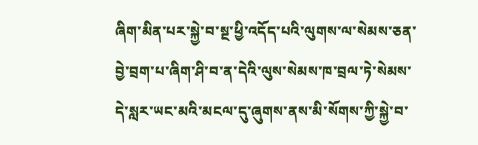ཞིག་མིན་པར་སྐྱེ་བ་སྔ་ཕྱི་འདོད་པའི་ལུགས་ལ་སེམས་ཅན་བྱེ་བྲག་པ་ཞིག་ཤི་བ་ན་དེའི་ལུས་སེམས་ཁ་བྲལ་ཏེ་སེམས་དེ་སླར་ཡང་མའི་མངལ་དུ་ཞུགས་ནས་མི་སོགས་ཀྱི་སྐྱེ་བ་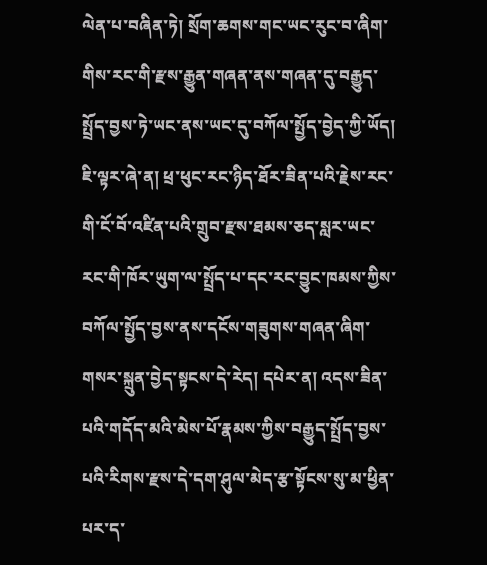ལེན་པ་བཞིན་ཏེ། སྲོག་ཆགས་གང་ཡང་རུང་བ་ཞིག་གིས་རང་གི་རྫས་རྒྱུན་གཞན་ནས་གཞན་དུ་བརྒྱུད་སྤྲོད་བྱས་ཏེ་ཡང་ནས་ཡང་དུ་བཀོལ་སྤྱོད་བྱེད་ཀྱི་ཡོད། ཇི་ལྟར་ཞེ་ན། ཕྲ་ཕུང་རང་ཉིད་ཐོར་ཟིན་པའི་རྗེས་རང་གི་ངོ་བོ་འཛིན་པའི་གྲུབ་རྫས་ཐམས་ཅད་སླར་ཡང་རང་གི་ཁོར་ཡུག་ལ་སྤྲོད་པ་དང་རང་བྱུང་ཁམས་ཀྱིས་བཀོལ་སྤྱོད་བྱས་ནས་དངོས་གཟུགས་གཞན་ཞིག་གསར་སྐྲུན་བྱེད་སྟངས་དེ་རེད། དཔེར་ན། འདས་ཟིན་པའི་གདོད་མའི་མེས་པོ་རྣམས་ཀྱིས་བརྒྱུད་སྤྲོད་བྱས་པའི་རིགས་རྫས་དེ་དག་ཤུལ་མེད་རྩ་སྟོངས་སུ་མ་ཕྱིན་པར་ད་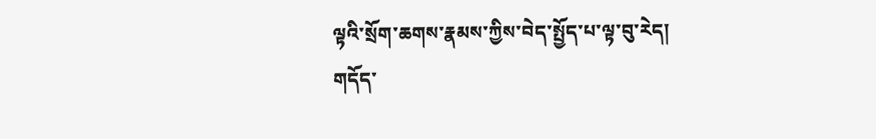ལྟའི་སྲོག་ཆགས་རྣམས་ཀྱིས་བེད་སྤྱོད་པ་ལྟ་བུ་རེད།
གདོད་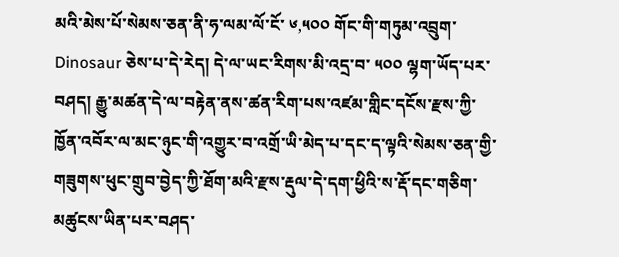མའི་མེས་པོ་སེམས་ཅན་ནི་ཧ་ལམ་ལོ་ངོ་ ༦,༥༠༠ གོང་གི་གཏུམ་འབྲུག་ Dinosaur ཅེས་པ་དེ་རེད། དེ་ལ་ཡང་རིགས་མི་འདྲ་བ་ ༥༠༠ ལྷག་ཡོད་པར་བཤད། རྒྱུ་མཚན་དེ་ལ་བརྟེན་ནས་ཚན་རིག་པས་འཛམ་གླིང་དངོས་རྫས་ཀྱི་ཁྱོན་འབོར་ལ་མང་ཉུང་གི་འགྱུར་བ་འགྲོ་ཡི་མེད་པ་དང་ད་ལྟའི་སེམས་ཅན་གྱི་གཟུགས་ཕུང་གྲུབ་བྱེད་ཀྱི་ཐོག་མའི་རྫས་རྡུལ་དེ་དག་ཕྱིའི་ས་རྡོ་དང་གཅིག་མཚུངས་ཡིན་པར་བཤད་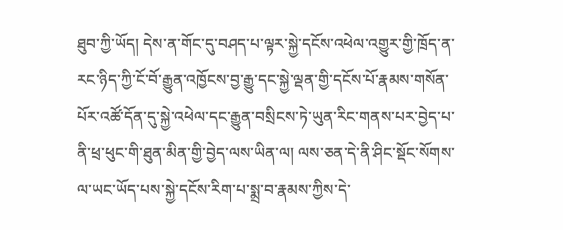ཐུབ་ཀྱི་ཡོད། དེས་ན་གོང་དུ་བཤད་པ་ལྟར་སྐྱེ་དངོས་འཕེལ་འགྱུར་གྱི་ཁྲོད་ན་རང་ཉིད་ཀྱི་ངོ་བོ་རྒྱུན་འཁྱོངས་བྱ་རྒྱུ་དང་སྐྱེ་ལྡན་གྱི་དངོས་པོ་རྣམས་གསོན་པོར་འཚོ་དོན་དུ་སྐྱེ་འཕེལ་དང་རྒྱུན་བསྲིངས་ཏེ་ཡུན་རིང་གནས་པར་བྱེད་པ་ནི་ཕྲ་ཕུང་གི་ཐུན་མིན་གྱི་བྱེད་ལས་ཡིན་ལ། ལས་ཅན་དེ་ནི་ཤིང་སྡོང་སོགས་ལ་ཡང་ཡོད་པས་སྐྱེ་དངོས་རིག་པ་སྨྲ་བ་རྣམས་ཀྱིས་དེ་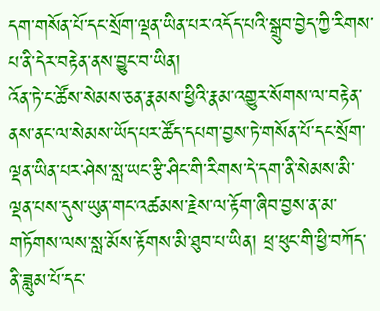དག་གསོན་པོ་དང་སྲོག་ལྡན་ཡིན་པར་འདོད་པའི་སྒྲུབ་བྱེད་ཀྱི་རིགས་པ་ནི་དེར་བརྟེན་ནས་བྱུང་བ་ཡིན།
འོན་ཏེ་ང་ཚོས་སེམས་ཅན་རྣམས་ཕྱིའི་རྣམ་འགྱུར་སོགས་ལ་བརྟེན་ནས་ནང་ལ་སེམས་ཡོད་པར་ཚོད་དཔག་བྱས་ཏེ་གསོན་པོ་དང་སྲོག་ལྡན་ཡིན་པར་ཤེས་སླ་ཡང་རྩི་ཤིང་གི་རིགས་དེ་དག་ནི་སེམས་མི་ལྡན་པས་དུས་ཡུན་གང་འཚམས་རྗེས་ལ་རྟོག་ཞིབ་བྱས་ན་མ་གཏོགས་ལས་སླ་མོས་རྟོགས་མི་ཐུབ་པ་ཡིན། ཕྲ་ཕུང་གི་ཕྱི་བཀོད་ནི་ཟླུམ་པོ་དང་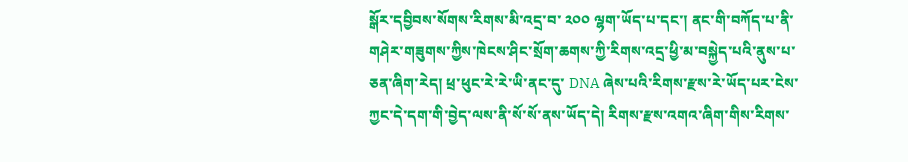སྒོར་དབྱིབས་སོགས་རིགས་མི་འདྲ་བ་ ༢༠༠ ལྷག་ཡོད་པ་དང་། ནང་གི་བཀོད་པ་ནི་གཤེར་གཟུགས་ཀྱིས་ཁེངས་ཤིང་སྲོག་ཆགས་ཀྱི་རིགས་འདྲ་ཕྱི་མ་བསྐྱེད་པའི་ནུས་པ་ཅན་ཞིག་རེད། ཕྲ་ཕུང་རེ་རེ་ཡི་ནང་དུ་ DNA ཞེས་པའི་རིགས་རྫས་རེ་ཡོད་པར་ངེས་ཀྱང་དེ་དག་གི་བྱེད་ལས་ནི་སོ་སོ་ནས་ཡོད་དེ། རིགས་རྫས་འགའ་ཞིག་གིས་རིགས་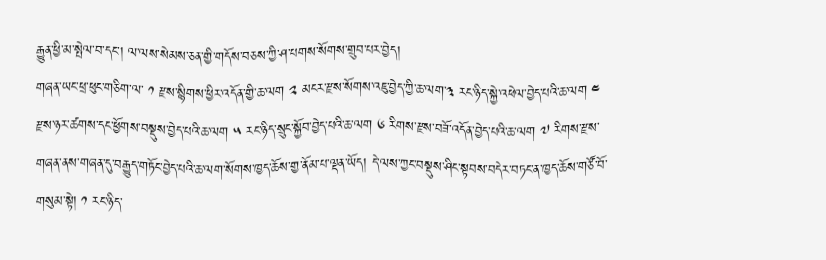རྒྱུན་ཕྱི་མ་སྤེལ་བ་དང་། ལ་ལས་སེམས་ཅན་གྱི་གདོས་བཅས་ཀྱི་ཤ་པགས་སོགས་གྲུབ་པར་བྱེད།
གཞན་ཡང་ཕྲ་ཕུང་གཅིག་ལ་ ༡ རྫས་སྙིགས་ཕྱིར་འདོན་གྱི་ཆ་ལག ༢ མངར་རྫས་སོགས་འཇུ་བྱེད་ཀྱི་ཆ་ལག་༣ རང་ཉིད་སྐྱེ་འཕེལ་བྱེད་པའི་ཆ་ལག ༤ རྫས་ཉར་ཚགས་དང་ཕྱོགས་བསྡུས་བྱེད་པའི་ཆ་ལག ༥ རང་ཉིད་སྲུང་སྐྱོབ་བྱེད་པའི་ཆ་ལག ༦ རིགས་རྫས་བཟོ་འདོན་བྱེད་པའི་ཆ་ལག ༧ རིགས་རྫས་གཞན་ནས་གཞན་དུ་བརྒྱུད་གཏོང་བྱེད་པའི་ཆ་ལག་སོགས་ཁྱད་ཆོས་གྱ་ནོམ་པ་ལྡན་ཡོད། དེ་ལས་ཀྱང་བསྡུས་ཤིང་སྟབས་བདེར་བཏང་ན་ཁྱད་ཆོས་གཙོ་བོ་གསུམ་སྟེ། ༡ རང་ཉིད་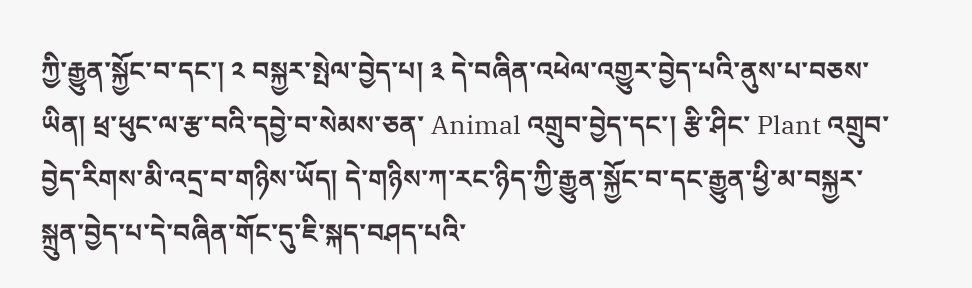ཀྱི་རྒྱུན་སྐྱོང་བ་དང་། ༢ བསྐྱར་སྤེལ་བྱེད་པ། ༣ དེ་བཞིན་འཕེལ་འགྱུར་བྱེད་པའི་ནུས་པ་བཅས་ཡིན། ཕྲ་ཕུང་ལ་རྩ་བའི་དབྱེ་བ་སེམས་ཅན་ Animal འགྲུབ་བྱེད་དང་། རྩི་ཤིང་ Plant འགྲུབ་བྱེད་རིགས་མི་འདྲ་བ་གཉིས་ཡོད། དེ་གཉིས་ཀ་རང་ཉིད་ཀྱི་རྒྱུན་སྐྱོང་བ་དང་རྒྱུན་ཕྱི་མ་བསྐྱར་སྐྲུན་བྱེད་པ་དེ་བཞིན་གོང་དུ་ཇི་སྐད་བཤད་པའི་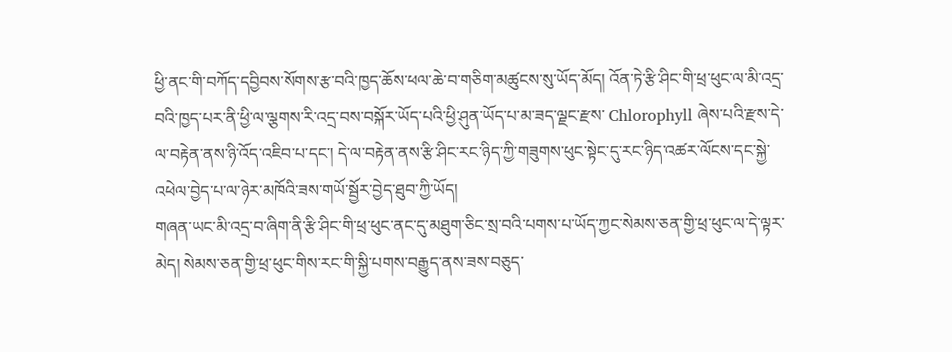ཕྱི་ནང་གི་བཀོད་དབྱིབས་སོགས་རྩ་བའི་ཁྱད་ཆོས་ཕལ་ཆེ་བ་གཅིག་མཚུངས་སུ་ཡོད་མོད། འོན་ཏེ་རྩི་ཤིང་གི་ཕྲ་ཕུང་ལ་མི་འདྲ་བའི་ཁྱད་པར་ནི་ཕྱི་ལ་ལྕགས་རི་འདྲ་བས་བསྐོར་ཡོད་པའི་ཕྱི་ཤུན་ཡོད་པ་མ་ཟད་ལྗང་རྫས་ Chlorophyll ཞེས་པའི་རྫས་དེ་ལ་བརྟེན་ནས་ཉི་འོད་འཇིབ་པ་དང་། དེ་ལ་བརྟེན་ནས་རྩི་ཤིང་རང་ཉིད་ཀྱི་གཟུགས་ཕུང་སྟེང་དུ་རང་ཉིད་འཚར་ལོངས་དང་སྐྱེ་འཕེལ་བྱེད་པ་ལ་ཉེར་མཁོའི་ཟས་གཡོ་སྦྱོར་བྱེད་ཐུབ་ཀྱི་ཡོད།
གཞན་ཡང་མི་འདྲ་བ་ཞིག་ནི་རྩི་ཤིང་གི་ཕྲ་ཕུང་ནང་དུ་མཐུག་ཅིང་སྲ་བའི་པགས་པ་ཡོད་ཀྱང་སེམས་ཅན་གྱི་ཕྲ་ཕུང་ལ་དེ་ལྟར་མེད། སེམས་ཅན་གྱི་ཕྲ་ཕུང་གིས་རང་གི་སྐྱི་པགས་བརྒྱུད་ནས་ཟས་བཅུད་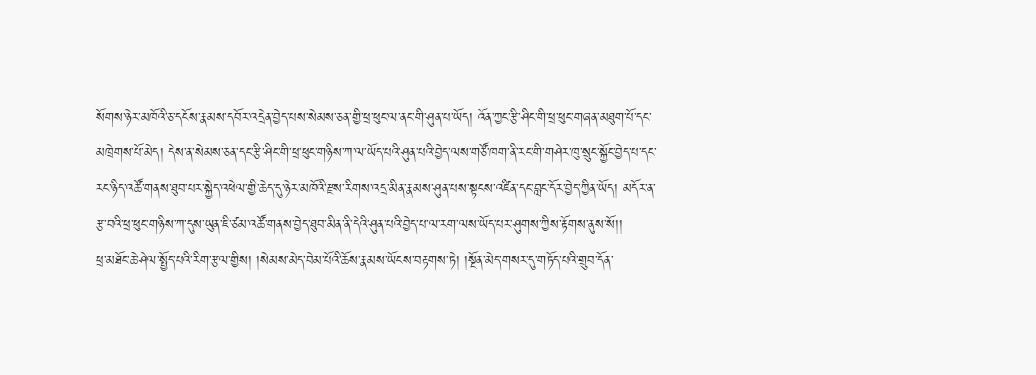སོགས་ཉེར་མཁོའི་ཅ་དངོས་རྣམས་དབོར་འདྲེན་བྱེད་པས་སེམས་ཅན་གྱི་ཕྲ་ཕུང་ལ་ནང་གི་ཤུན་པ་ཡོད། འོན་ཀྱང་རྩི་ཤིང་གི་ཕྲ་ཕུང་གཞན་མཐུག་པོ་དང་མཁྲེགས་པོ་མེད། དེས་ན་སེམས་ཅན་དང་རྩི་ཤིང་གི་ཕྲ་ཕུང་གཉིས་ཀ་ལ་ཡོད་པའི་ཤུན་པའི་བྱེད་ལས་གཙོ་ཁག་ནི་རང་གི་གཤེར་ཁུ་སྲུང་སྐྱོང་བྱེད་པ་དང་རང་ཉིད་འཚོ་གནས་ཐུབ་པར་སྐྱེད་འཕེལ་གྱི་ཆེད་དུ་ཉེར་མཁོའི་རྫས་རིགས་འདྲ་མིན་རྣམས་ཤུན་པས་སྟངས་འཛིན་དང་བླང་དོར་བྱེད་ཀྱིན་ཡོད། མདོར་ན་རྩ་བའི་ཕྲ་ཕུང་གཉིས་ཀ་དུས་ཡུན་ཇི་ཙམ་འཚོ་གནས་བྱེད་ཐུབ་མིན་ནི་དེའི་ཤུན་པའི་བྱེད་པ་ལ་རག་ལས་ཡོད་པར་ཤུགས་ཀྱིས་རྟོགས་ནུས་སོ།།
ཕྲ་མཐོང་ཆེ་ཤེལ་སྤྱོད་པའི་རིག་རྩལ་གྱིས། །སེམས་མེད་བེམ་པོའི་ཆོས་རྣམས་ཡོངས་བརྟགས་ཏེ། །སྔོན་མེད་གསར་དུ་གཏོད་པའི་གྲུབ་དོན་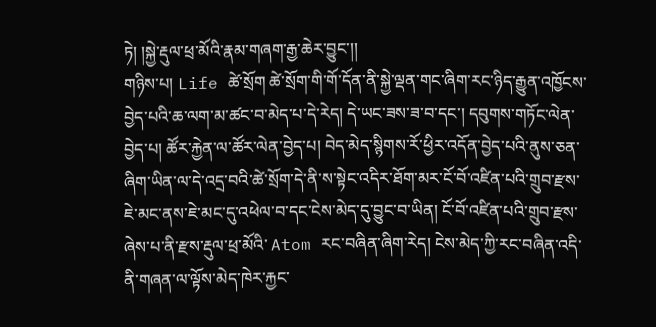ཏེ། །སྐྱེ་རྡུལ་ཕྲ་མོའི་རྣམ་གཞག་རྒྱ་ཆེར་བྱུང་།།
གཉིས་པ། Life ཚེ་སྲོག ཚེ་སྲོག་གི་གོ་དོན་ནི་སྐྱེ་ལྡན་གང་ཞིག་རང་ཉིད་རྒྱུན་འཁྱོངས་བྱེད་པའི་ཆ་ལག་མ་ཚང་བ་མེད་པ་དེ་རེད། དེ་ཡང་ཟས་ཟ་བ་དང་། དབུགས་གཏོང་ལེན་བྱེད་པ། ཚོར་རྐྱེན་ལ་ཚོར་ལེན་བྱེད་པ། བེད་མེད་སྙིགས་རོ་ཕྱིར་འདོན་བྱེད་པའི་ནུས་ཅན་ཞིག་ཡིན་ལ་དེ་འདྲ་བའི་ཚེ་སྲོག་དེ་ནི་ས་སྟེང་འདིར་ཐོག་མར་ངོ་བོ་འཛིན་པའི་གྲུབ་རྫས་ཇེ་མང་ནས་ཇེ་མང་དུ་འཕེལ་བ་དང་ངེས་མེད་དུ་བྱུང་བ་ཡིན། ངོ་བོ་འཛིན་པའི་གྲུབ་རྫས་ཞེས་པ་ནི་རྫས་རྡུལ་ཕྲ་མོའི་ Atom རང་བཞིན་ཞིག་རེད། ངེས་མེད་ཀྱི་རང་བཞིན་འདི་ནི་གཞན་ལ་ལྟོས་མེད་ཁེར་རྐྱང་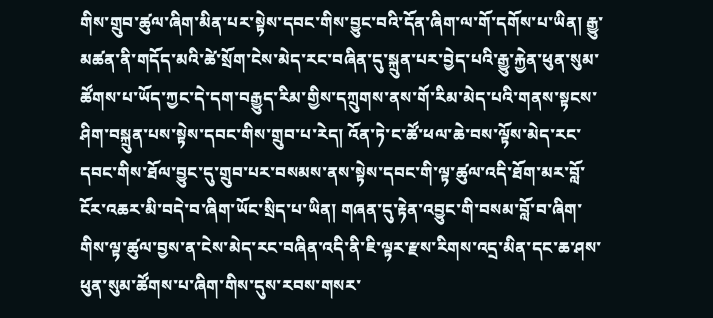གིས་གྲུབ་ཚུལ་ཞིག་མིན་པར་སྟེས་དབང་གིས་བྱུང་བའི་དོན་ཞིག་ལ་གོ་དགོས་པ་ཡིན། རྒྱུ་མཚན་ནི་གདོད་མའི་ཚེ་སྲོག་ངེས་མེད་རང་བཞིན་དུ་སྐྲུན་པར་བྱེད་པའི་རྒྱུ་རྐྱེན་ཕུན་སུམ་ཚོགས་པ་ཡོད་ཀྱང་དེ་དག་བརྒྱུད་རིམ་གྱིས་དཀྲུགས་ནས་གོ་རིམ་མེད་པའི་གནས་སྟངས་ཤིག་བསྐྲུན་པས་སྟེས་དབང་གིས་གྲུབ་པ་རེད། འོན་ཏེ་ང་ཚོ་ཕལ་ཆེ་བས་ལྟོས་མེད་རང་དབང་གིས་ཐོལ་བྱུང་དུ་གྲུབ་པར་བསམས་ནས་སྟེས་དབང་གི་ལྟ་ཚུལ་འདི་ཐོག་མར་བློ་ངོར་འཆར་མི་བདེ་བ་ཞིག་ཡོང་སྲིད་པ་ཡིན། གཞན་དུ་རྟེན་འབྱུང་གི་བསམ་བློ་བ་ཞིག་གིས་ལྟ་ཚུལ་བྱས་ན་ངེས་མེད་རང་བཞིན་འདི་ནི་ཇི་ལྟར་རྫས་རིགས་འདྲ་མིན་དང་ཆ་ཤས་ཕུན་སུམ་ཚོགས་པ་ཞིག་གིས་དུས་རབས་གསར་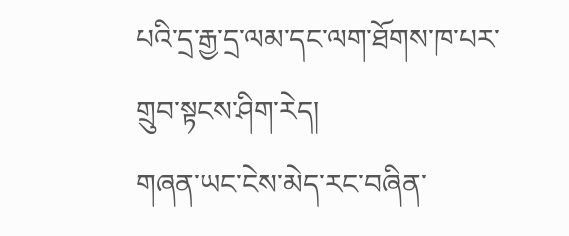པའི་དྲ་རྒྱ་དྲ་ལམ་དང་ལག་ཐོགས་ཁ་པར་གྲུབ་སྟངས་ཤིག་རེད།
གཞན་ཡང་ངེས་མེད་རང་བཞིན་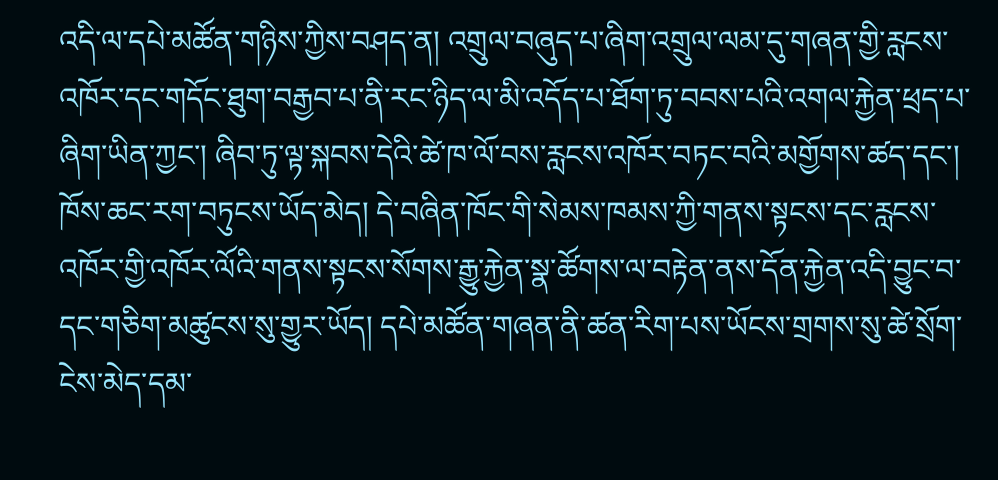འདི་ལ་དཔེ་མཚོན་གཉིས་ཀྱིས་བཤད་ན། འགྲུལ་བཞུད་པ་ཞིག་འགྲུལ་ལམ་དུ་གཞན་གྱི་རླངས་འཁོར་དང་གདོང་ཐུག་བརྒྱབ་པ་ནི་རང་ཉིད་ལ་མི་འདོད་པ་ཐོག་ཏུ་བབས་པའི་འགལ་རྐྱེན་ཕྲད་པ་ཞིག་ཡིན་ཀྱང་། ཞིབ་ཏུ་ལྟ་སྐབས་དེའི་ཚེ་ཁ་ལོ་བས་རླངས་འཁོར་བཏང་བའི་མགྱོགས་ཚད་དང་། ཁོས་ཆང་རག་བཏུངས་ཡོད་མེད། དེ་བཞིན་ཁོང་གི་སེམས་ཁམས་ཀྱི་གནས་སྟངས་དང་རླངས་འཁོར་གྱི་འཁོར་ལོའི་གནས་སྟངས་སོགས་རྒྱུ་རྐྱེན་སྣ་ཚོགས་ལ་བརྟེན་ནས་དོན་རྐྱེན་འདི་བྱུང་བ་དང་གཅིག་མཚུངས་སུ་གྱུར་ཡོད། དཔེ་མཚོན་གཞན་ནི་ཚན་རིག་པས་ཡོངས་གྲགས་སུ་ཚེ་སྲོག་ངེས་མེད་དམ་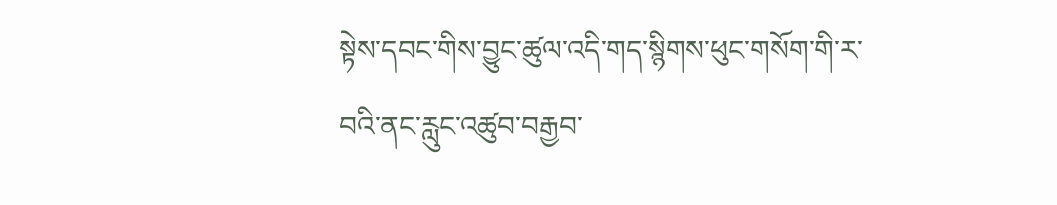སྟེས་དབང་གིས་བྱུང་ཚུལ་འདི་གད་སྙིགས་ཕུང་གསོག་གི་ར་བའི་ནང་རླུང་འཚུབ་བརྒྱབ་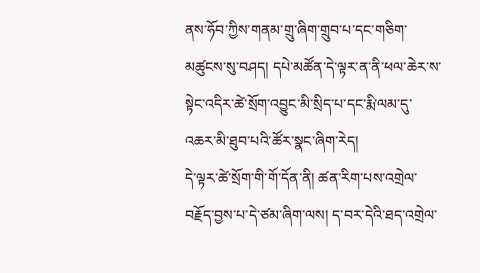ནས་ཧོབ་ཀྱིས་གནམ་གྲུ་ཞིག་གྲུབ་པ་དང་གཅིག་མཚུངས་སུ་བཤད། དཔེ་མཚོན་དེ་ལྟར་ན་ནི་ཕལ་ཆེར་ས་སྟེང་འདིར་ཚེ་སྲོག་འབྱུང་མི་སྲིད་པ་དང་རྨི་ལམ་དུ་འཆར་མི་ཐུབ་པའི་ཚོར་སྣང་ཞིག་རེད།
དེ་ལྟར་ཚེ་སྲོག་གི་གོ་དོན་ནི། ཚན་རིག་པས་འགྲེལ་བརྗོད་བྱས་པ་དེ་ཙམ་ཞིག་ལས། ད་བར་དེའི་ཐད་འགྲེལ་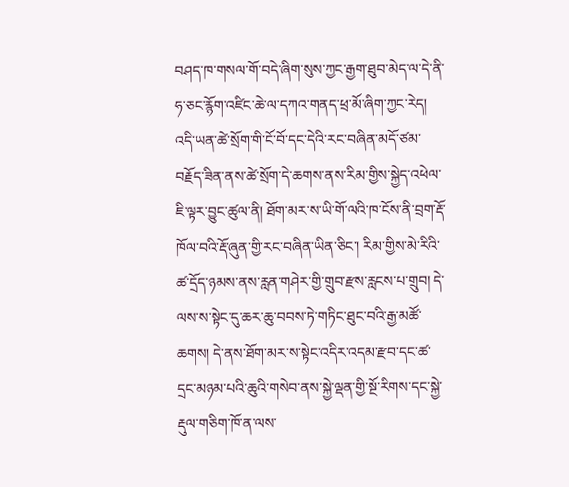བཤད་ཁ་གསལ་གོ་བདེ་ཞིག་སུས་ཀྱང་རྒྱག་ཐུབ་མེད་ལ་དེ་ནི་ཧ་ཅང་རྙོག་འཛིང་ཆེ་ལ་དཀའ་གནད་ཕྲ་མོ་ཞིག་ཀྱང་རེད། འདི་ཡན་ཚེ་སྲོག་གི་ངོ་བོ་དང་དེའི་རང་བཞིན་མདོ་ཙམ་བརྗོད་ཟིན་ནས་ཚེ་སྲོག་དེ་ཆགས་ནས་རིམ་གྱིས་སྐྱེད་འཕེལ་ཇི་ལྟར་བྱུང་ཚུལ་ནི། ཐོག་མར་ས་ཡི་གོ་ལའི་ཁ་ངོས་ནི་བྲག་རྡོ་ཁོལ་བའི་རྡོ་ཞུན་གྱི་རང་བཞིན་ཡིན་ཅིང་། རིམ་གྱིས་མེ་རིའི་ཚ་དྲོད་ཉམས་ནས་རླན་གཤེར་གྱི་གྲུབ་རྫས་རླངས་པ་གྲུབ། དེ་ལས་ས་སྟེང་དུ་ཆར་ཆུ་བབས་ཏེ་གཏིང་ཐུང་བའི་རྒྱ་མཚོ་ཆགས། དེ་ནས་ཐོག་མར་ས་སྟེང་འདིར་འདམ་རྫབ་དང་ཚ་དྲང་མཉམ་པའི་ཆུའི་གསེབ་ནས་སྐྱེ་ལྡན་གྱི་སྔོ་རིགས་དང་སྐྱེ་རྡུལ་གཅིག་ཁོ་ན་ལས་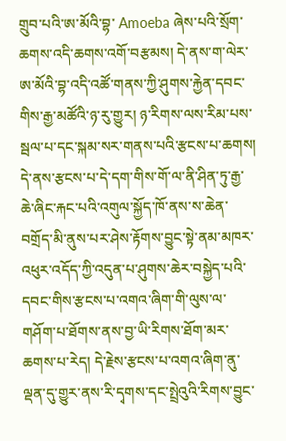གྲུབ་པའི་ཨ་མོའི་བྷ་ Amoeba ཞེས་པའི་སྲོག་ཆགས་འདི་ཆགས་འགོ་བརྩམས། དེ་ནས་ག་ལེར་ཨ་མོའི་བྷ་འདི་འཚོ་གནས་ཀྱི་ཤུགས་རྐྱེན་དབང་གིས་རྒྱ་མཚོའི་ཉ་རུ་གྱུར། ཉ་རིགས་ལས་རིམ་པས་སྦལ་པ་དང་སྐམ་སར་གནས་པའི་རྩངས་པ་ཆགས། དེ་ནས་རྩངས་པ་དེ་དག་གིས་གོ་ལ་ནི་ཤིན་ཏུ་རྒྱ་ཆེ་ཞིང་རྐང་པའི་འགུལ་སྐྱོད་ཁོ་ནས་ས་ཆེན་བགྲོད་མི་ནུས་པར་ཤེས་རྟོགས་བྱུང་སྟེ་ནམ་མཁར་འཕུར་འདོད་ཀྱི་འདུན་པ་ཤུགས་ཆེར་བསྐྱེད་པའི་དབང་གིས་རྩངས་པ་འགའ་ཞིག་གི་ལུས་ལ་གཤོག་པ་ཐོགས་ནས་བྱ་ཡི་རིགས་ཐོག་མར་ཆགས་པ་རེད། དེ་རྗེས་རྩངས་པ་འགའ་ཞིག་ནུ་ལྡན་དུ་གྱུར་ནས་རི་དྭགས་དང་སྤྲེའུའི་རིགས་བྱུང་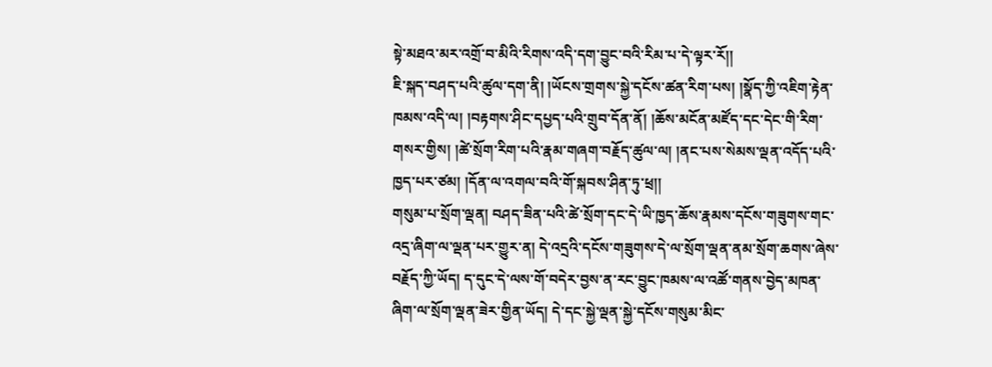སྟེ་མཐའ་མར་འགྲོ་བ་མིའི་རིགས་འདི་དག་བྱུང་བའི་རིམ་པ་དེ་ལྟར་རོ།།
ཇི་སྐད་བཤད་པའི་ཚུལ་དག་ནི། །ཡོངས་གྲགས་སྐྱེ་དངོས་ཚན་རིག་པས། །སྣོད་ཀྱི་འཇིག་རྟེན་ཁམས་འདི་ལ། །བརྟགས་ཤིང་དཔྱད་པའི་གྲུབ་དོན་ནོ། །ཆོས་མངོན་མཛོད་དང་དེང་གི་རིག་གསར་གྱིས། །ཚེ་སྲོག་རིག་པའི་རྣམ་གཞག་བརྗོད་ཚུལ་ལ། །ནང་པས་སེམས་ལྡན་འདོད་པའི་ཁྱད་པར་ཙམ། །དོན་ལ་འགལ་བའི་གོ་སྐབས་ཤིན་ཏུ་ཕྲ།།
གསུམ་པ་སྲོག་ལྡན། བཤད་ཟིན་པའི་ཚེ་སྲོག་དང་དེ་ཡི་ཁྱད་ཆོས་རྣམས་དངོས་གཟུགས་གང་འདྲ་ཞིག་ལ་ལྡན་པར་གྱུར་ན། དེ་འདྲའི་དངོས་གཟུགས་དེ་ལ་སྲོག་ལྡན་ནམ་སྲོག་ཆགས་ཞེས་བརྗོད་ཀྱི་ཡོད། ད་དུང་དེ་ལས་གོ་བདེར་བྱས་ན་རང་བྱུང་ཁམས་ལ་འཚོ་གནས་བྱེད་མཁན་ཞིག་ལ་སྲོག་ལྡན་ཟེར་གྱིན་ཡོད། དེ་དང་སྐྱེ་ལྡན་སྐྱེ་དངོས་གསུམ་མིང་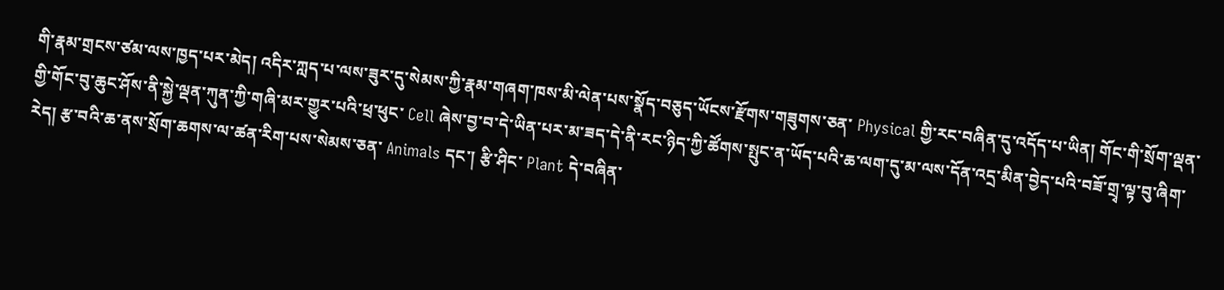གི་རྣམ་གྲངས་ཙམ་ལས་ཁྱད་པར་མེད། འདིར་ཀླད་པ་ལས་ཟུར་དུ་སེམས་ཀྱི་རྣམ་གཞག་ཁས་མི་ལེན་པས་སྣོད་བཅུད་ཡོངས་རྫོགས་གཟུགས་ཅན་ Physical གྱི་རང་བཞིན་དུ་འདོད་པ་ཡིན། གོང་གི་སྲོག་ལྡན་གྱི་གོང་བུ་ཆུང་ཤོས་ནི་སྐྱེ་ལྡན་ཀུན་ཀྱི་གཞི་མར་གྱུར་པའི་ཕྲ་ཕུང་ Cell ཞེས་བྱ་བ་དེ་ཡིན་པར་མ་ཟད་དེ་ནི་རང་ཉིད་ཀྱི་ཚོགས་སྤུང་ན་ཡོད་པའི་ཆ་ལག་དུ་མ་ལས་དོན་འདྲ་མིན་བྱེད་པའི་བཟོ་གྲྭ་ལྟ་བུ་ཞིག་རེད། རྩ་བའི་ཆ་ནས་སྲོག་ཆགས་ལ་ཚན་རིག་པས་སེམས་ཅན་ Animals དང་། རྩི་ཤིང་ Plant དེ་བཞིན་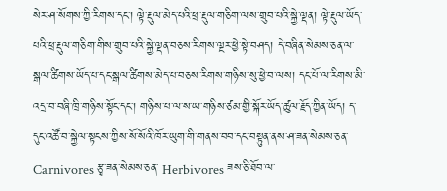སེར་ཤ་སོགས་ཀྱི་རིགས་དང་། ལྟེ་རྡུལ་མེད་པའི་ཕྲ་རྡུལ་གཅིག་ལས་གྲུབ་པའི་སྐྱེ་ལྡན། ལྟེ་རྡུལ་ཡོད་པའི་ཕྲ་རྡུལ་གཅིག་གིས་གྲུབ་པའི་སྐྱེ་ལྡན་བཅས་རིགས་ལྔར་ཕྱེ་སྟེ་བཤད། དེ་བཞིན་སེམས་ཅན་ལ་སྒལ་ཚིགས་ཡོད་པ་དང་སྒལ་ཚིགས་མེད་པ་བཅས་རིགས་གཉིས་སུ་ཕྱེ་བ་ལས། དང་པོ་ལ་རིགས་མི་འདྲ་བ་བཞི་ཁྲི་གཉིས་སྟོང་དང་། གཉིས་པ་ལ་ས་ཡ་གཉིས་ཙམ་གྱི་སྐོར་ཡོད་ཚུལ་རྗོད་ཀྱིན་ཡོད། ད་དུང་འཚོ་བ་སྐྱེལ་སྟངས་ཀྱིས་སོ་སོའི་ཁོར་ཡུག་གི་གནས་བབ་དང་བསྟུན་ནས་ཤ་ཟན་སེམས་ཅན་ Carnivores རྩྭ་ཟན་སེམས་ཅན་ Herbivores ཟས་ཅི་ཐོབ་ལ་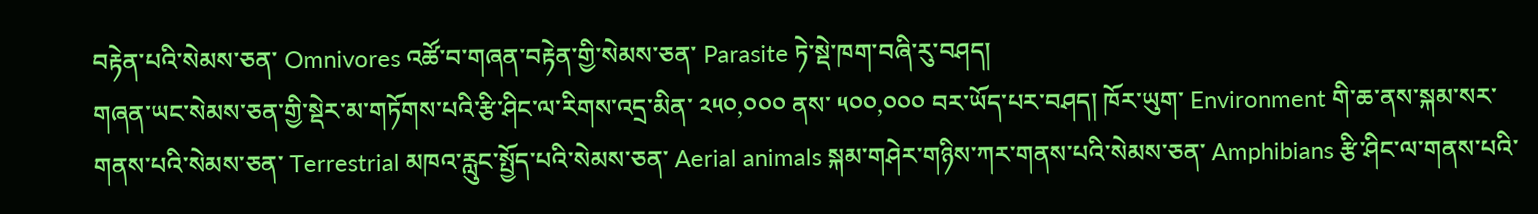བརྟེན་པའི་སེམས་ཅན་ Omnivores འཚོ་བ་གཞན་བརྟེན་གྱི་སེམས་ཅན་ Parasite ཏེ་སྡེ་ཁག་བཞི་རུ་བཤད།
གཞན་ཡང་སེམས་ཅན་གྱི་སྡེར་མ་གཏོགས་པའི་རྩི་ཤིང་ལ་རིགས་འདྲ་མིན་ ༢༥༠,༠༠༠ ནས་ ༥༠༠,༠༠༠ བར་ཡོད་པར་བཤད། ཁོར་ཡུག་ Environment གི་ཆ་ནས་སྐམ་སར་གནས་པའི་སེམས་ཅན་ Terrestrial མཁའ་རླུང་སྤྱོད་པའི་སེམས་ཅན་ Aerial animals སྐམ་གཤེར་གཉིས་ཀར་གནས་པའི་སེམས་ཅན་ Amphibians རྩི་ཤིང་ལ་གནས་པའི་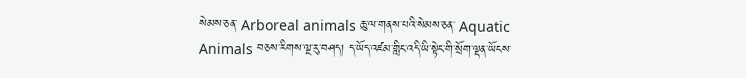སེམས་ཅན་ Arboreal animals ཆུ་ལ་གནས་པའི་སེམས་ཅན་ Aquatic Animals བཅས་རིགས་ལྔ་རུ་བཤད། ད་ཡོད་འཛམ་གླིང་འདི་ཡི་སྟེང་གི་སྲོག་ལྡན་ཡོངས་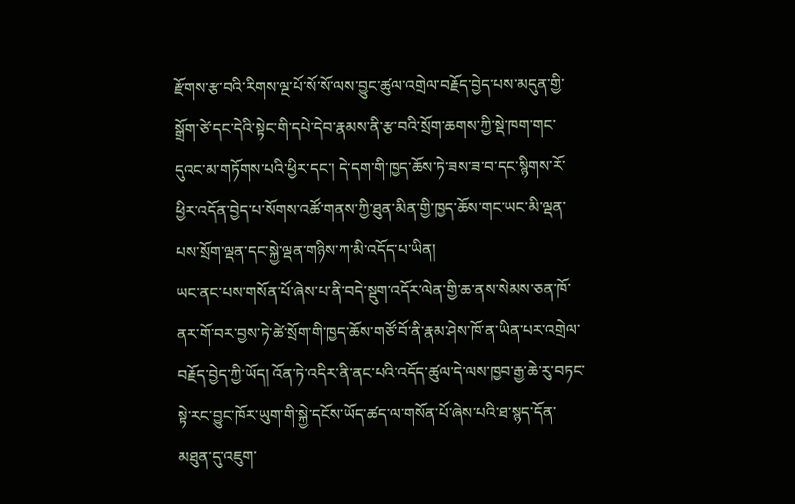རྫོགས་རྩ་བའི་རིགས་ལྔ་པོ་སོ་སོ་ལས་བྱུང་ཚུལ་འགྲེལ་བརྗོད་བྱེད་པས་མདུན་གྱི་སྒྲོག་ཙེ་དང་དེའི་སྟེང་གི་དཔེ་དེབ་རྣམས་ནི་རྩ་བའི་སྲོག་ཆགས་ཀྱི་སྡེ་ཁག་གང་དུའང་མ་གཏོགས་པའི་ཕྱིར་དང་། དེ་དག་གི་ཁྱད་ཆོས་ཏེ་ཟས་ཟ་བ་དང་སྙིགས་རོ་ཕྱིར་འདོན་བྱེད་པ་སོགས་འཚོ་གནས་ཀྱི་ཐུན་མིན་གྱི་ཁྱད་ཆོས་གང་ཡང་མི་ལྡན་པས་སྲོག་ལྡན་དང་སྐྱེ་ལྡན་གཉིས་ཀ་མི་འདོད་པ་ཡིན།
ཡང་ནང་པས་གསོན་པོ་ཞེས་པ་ནི་བདེ་སྡུག་འདོར་ལེན་གྱི་ཆ་ནས་སེམས་ཅན་ཁོ་ནར་གོ་བར་བྱས་ཏེ་ཚེ་སྲོག་གི་ཁྱད་ཆོས་གཙོ་བོ་ནི་རྣམ་ཤེས་ཁོ་ན་ཡིན་པར་འགྲེལ་བརྗོད་བྱེད་ཀྱི་ཡོད། འོན་ཏེ་འདིར་ནི་ནང་པའི་འདོད་ཚུལ་དེ་ལས་ཁྱབ་རྒྱ་ཆེ་རུ་བཏང་སྟེ་རང་བྱུང་ཁོར་ཡུག་གི་སྐྱེ་དངོས་ཡོད་ཚད་ལ་གསོན་པོ་ཞེས་པའི་ཐ་སྙད་དོན་མཐུན་དུ་འཇུག་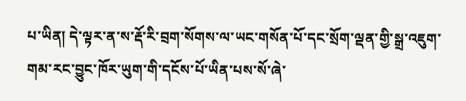པ་ཡིན། དེ་ལྟར་ན་ས་རྡོ་རི་བྲག་སོགས་ལ་ཡང་གསོན་པོ་དང་སྲོག་ལྡན་གྱི་སྒྲ་འཇུག་གམ་རང་བྱུང་ཁོར་ཡུག་གི་དངོས་པོ་ཡིན་པས་སོ་ཞེ་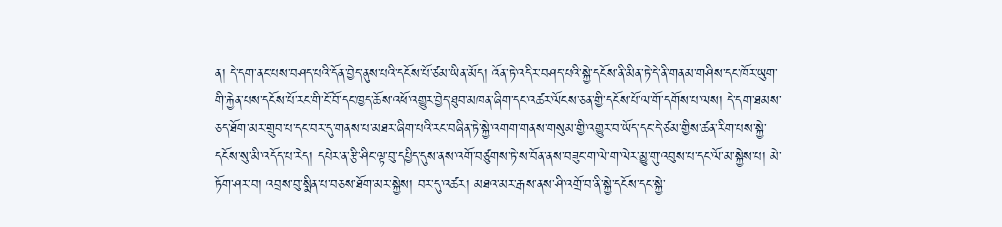ན། དེ་དག་ནང་པས་བཤད་པའི་དོན་བྱེད་ནུས་པའི་དངོས་པོ་ཙམ་ཡིན་མོད། འོན་ཏེ་འདིར་བཤད་པའི་སྐྱེ་དངོས་ནི་མིན་ཏེ་དེ་ནི་གནམ་གཤིས་དང་ཁོར་ཡུག་གི་རྐྱེན་པས་དངོས་པོ་རང་གི་ངོ་བོ་དང་ཁྱད་ཆོས་འཕོ་འགྱུར་བྱེད་ཐུབ་མཁན་ཞིག་དང་འཚར་ལོངས་ཅན་གྱི་དངོས་པོ་ལ་གོ་དགོས་པ་ལས། དེ་དག་ཐམས་ཅད་ཐོག་མར་གྲུབ་པ་དང་བར་དུ་གནས་པ་མཐར་ཞིག་པའི་རང་བཞིན་ཏེ་སྐྱེ་འགག་གནས་གསུམ་གྱི་འགྱུར་བ་ཡོད་དང་དེ་ཙམ་གྱིས་ཚན་རིག་པས་སྐྱེ་དངོས་སུ་མི་འདོད་པ་རེད། དཔེར་ན་རྩི་ཤིང་ལྟ་བུ་དཔྱིད་དུས་ནས་འགོ་བཙུགས་ཏེ་ས་བོན་ནས་བཟུང་ག་ལེ་ག་ལེར་མྱུ་གུ་འབུས་པ་དང་ལོ་མ་སྐྱེས་པ། མེ་ཏོག་ཤར་བ། འབྲས་བུ་སྨིན་པ་བཅས་ཐོག་མར་སྐྱེས། བར་དུ་འཚར། མཐའ་མར་རྒས་ནས་ཤི་འགྲོ་བ་ནི་སྐྱེ་དངོས་དང་སྐྱེ་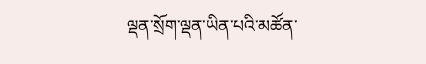ལྡན་སྲོག་ལྡན་ཡིན་པའི་མཚོན་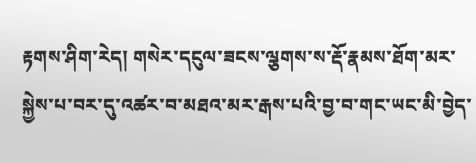རྟགས་ཤིག་རེད། གསེར་དངུལ་ཟངས་ལྕགས་ས་རྡོ་རྣམས་ཐོག་མར་སྐྱེས་པ་བར་དུ་འཚར་བ་མཐའ་མར་རྒས་པའི་བྱ་བ་གང་ཡང་མི་བྱེད་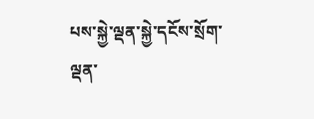པས་སྐྱེ་ལྡན་སྐྱེ་དངོས་སྲོག་ལྡན་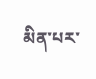མིན་པར་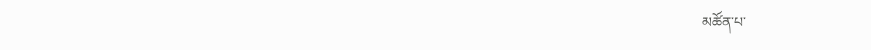མཚོན་པ་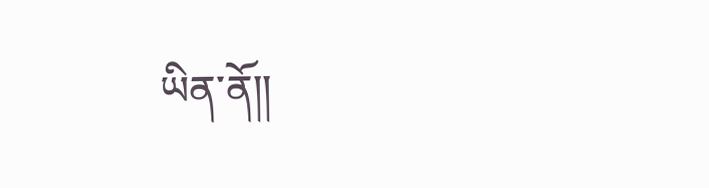ཡིན་ནོ།།